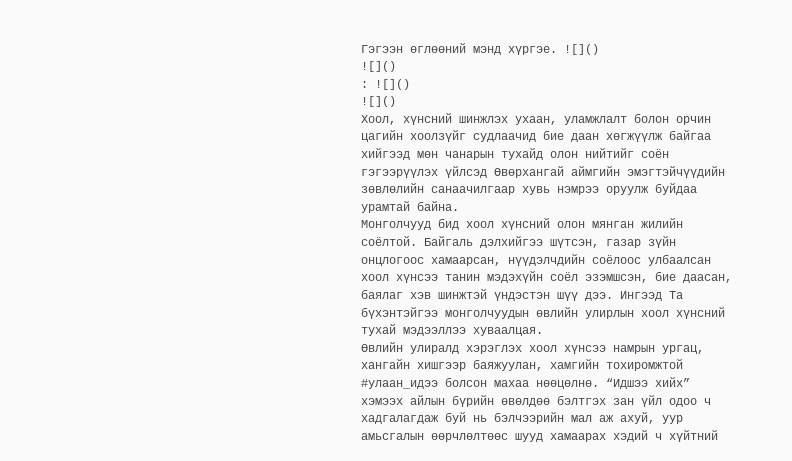Гэгээн өглөөний мэнд хүргэе. ![]()
![]()
: ![]()
![]()
Хоол, хүнсний шинжлэх ухаан, уламжлалт болон орчин цагийн хоолзүйг судлаачид бие даан хөгжүүлж байгаа хийгээд мөн чанарын тухайд олон нийтийг соён гэгээрүүлэх үйлсэд Өвөрхангай аймгийн эмэгтэйчүүдийн зөвлөлийн санаачилгаар хувь нэмрээ оруулж буйдаа урамтай байна.
Монголчууд бид хоол хүнсний олон мянган жилийн соёлтой. Байгаль дэлхийгээ шүтсэн, газар зүйн онцлогоос хамаарсан, нүүдэлчдийн соёлоос улбаалсан хоол хүнсээ танин мэдэхүйн соёл эзэмшсэн, бие даасан, баялаг хэв шинжтэй үндэстэн шүү дээ. Ингээд Та бүхэнтэйгээ монголчуудын өвлийн улирлын хоол хүнсний тухай мэдээллээ хуваалцая.
Өвлийн улиралд хэрэглэх хоол хүнсээ намрын ургац, хангайн хишгээр баяжуулан, хамгийн тохиромжтой #улаан_идээ болсон махаа нөөцөлнө. “Идшээ хийх” хэмээх айлын бүрийн өвөлдөө бэлтгэх зан үйл одоо ч хадгалагдаж буй нь бэлчээрийн мал аж ахуй, уур амьсгалын өөрчлөлтөөс шууд хамаарах хэдий ч хүйтний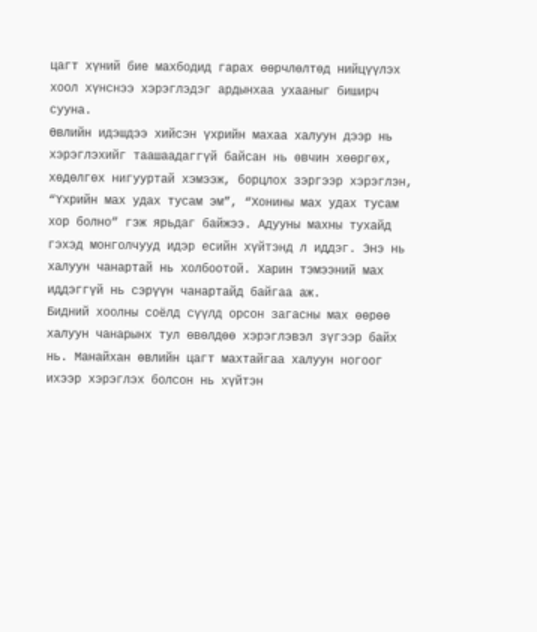цагт хүний бие махбодид гарах өөрчлөлтөд нийцүүлэх хоол хүнснээ хэрэглэдэг ардынхаа ухааныг биширч сууна.
Өвлийн идэшдээ хийсэн үхрийн махаа халуун дээр нь хэрэглэхийг таашаадаггүй байсан нь өвчин хөөргөх, хөдөлгөх нигууртай хэмээж, борцлох зэргээр хэрэглэн, “Үхрийн мах удах тусам эм”, “Хонины мах удах тусам хор болно” гэж ярьдаг байжээ. Адууны махны тухайд гэхэд монголчууд идэр есийн хүйтэнд л иддэг. Энэ нь халуун чанартай нь холбоотой. Харин тэмээний мах иддэггүй нь сэрүүн чанартайд байгаа аж.
Бидний хоолны соёлд сүүлд орсон загасны мах өөрөө халуун чанарынх тул өвөлдөө хэрэглэвэл зүгээр байх нь. Манайхан өвлийн цагт махтайгаа халуун ногоог ихээр хэрэглэх болсон нь хүйтэн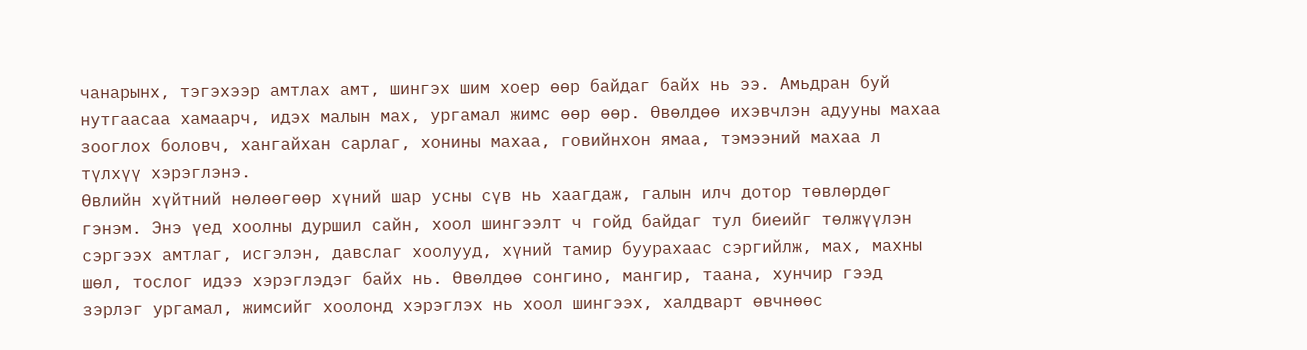чанарынх, тэгэхээр амтлах амт, шингэх шим хоер өөр байдаг байх нь ээ. Амьдран буй нутгаасаа хамаарч, идэх малын мах, ургамал жимс өөр өөр. Өвөлдөө ихэвчлэн адууны махаа зооглох боловч, хангайхан сарлаг, хонины махаа, говийнхон ямаа, тэмээний махаа л түлхүү хэрэглэнэ.
Өвлийн хүйтний нөлөөгөөр хүний шар усны сүв нь хаагдаж, галын илч дотор төвлөрдөг гэнэм. Энэ үед хоолны дуршил сайн, хоол шингээлт ч гойд байдаг тул биеийг төлжүүлэн сэргээх амтлаг, исгэлэн, давслаг хоолууд, хүний тамир буурахаас сэргийлж, мах, махны шөл, тослог идээ хэрэглэдэг байх нь. Өвөлдөө сонгино, мангир, таана, хунчир гээд зэрлэг ургамал, жимсийг хоолонд хэрэглэх нь хоол шингээх, халдварт өвчнөөс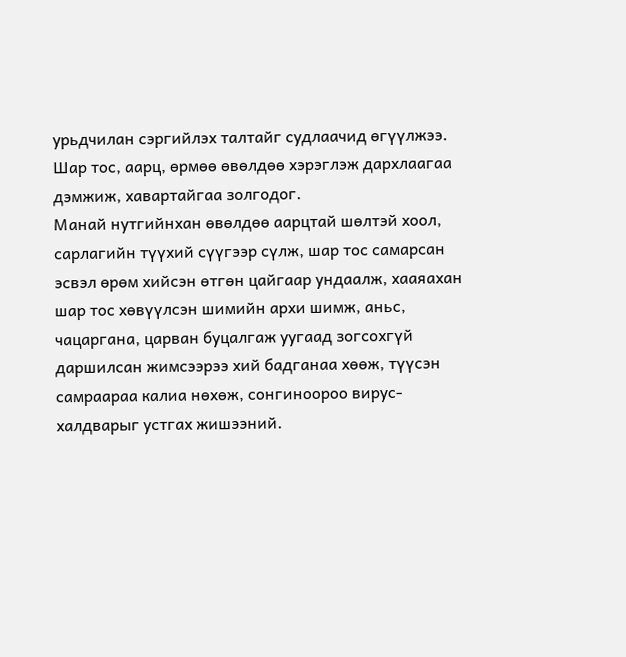урьдчилан сэргийлэх талтайг судлаачид өгүүлжээ. Шар тос, аарц, өрмөө өвөлдөө хэрэглэж дархлаагаа дэмжиж, хавартайгаа золгодог.
Манай нутгийнхан өвөлдөө аарцтай шөлтэй хоол, сарлагийн түүхий сүүгээр сүлж, шар тос самарсан эсвэл өрөм хийсэн өтгөн цайгаар ундаалж, хааяахан шар тос хөвүүлсэн шимийн архи шимж, аньс, чацаргана, царван буцалгаж уугаад зогсохгүй даршилсан жимсээрээ хий бадганаа хөөж, түүсэн самраараа калиа нөхөж, сонгиноороо вирус-халдварыг устгах жишээний.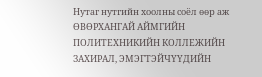Нутаг нутгийн хоолны соёл өөр аж
ӨВӨРХАНГАЙ АЙМГИЙН ПОЛИТЕХНИКИЙН КОЛЛЕЖИЙН ЗАХИРАЛ, ЭМЭГТЭЙЧҮҮДИЙН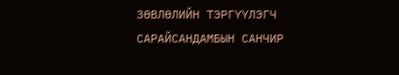ЗӨВЛӨЛИЙН ТЭРГҮҮЛЭГЧ САРАЙСАНДАМБЫН САНЧИР